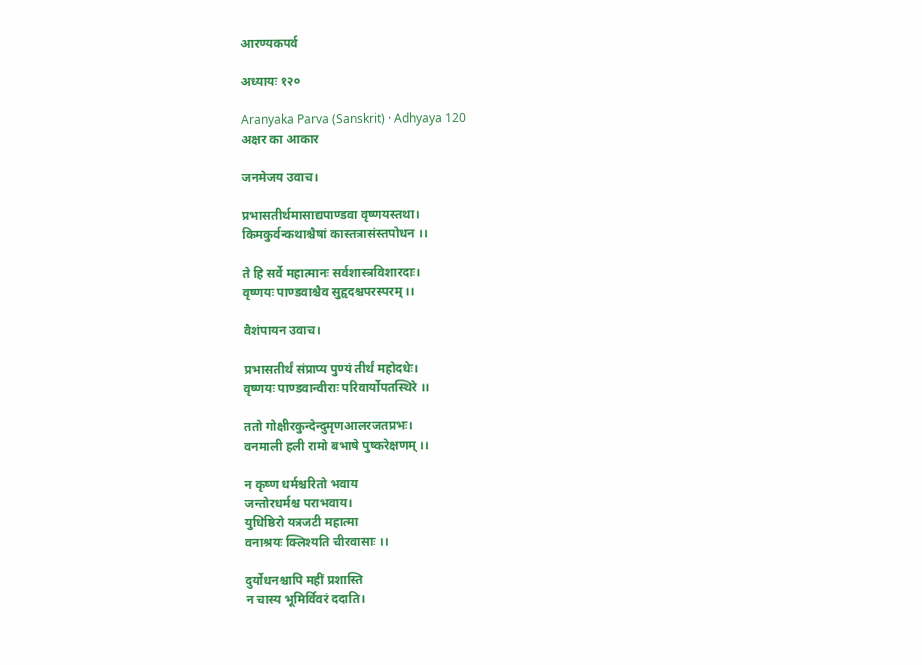आरण्यकपर्व

अध्यायः १२०

Aranyaka Parva (Sanskrit) · Adhyaya 120
अक्षर का आकार

जनमेजय उवाच।

प्रभासतीर्थमासाद्यपाण्डवा वृष्णयस्तथा।
किमकुर्वन्कथाश्चैषां कास्तत्रासंस्तपोधन ।।

ते हि सर्वे महात्मानः सर्वशास्त्रविशारदाः।
वृष्णयः पाण्डवाश्चैव सुहृदश्चपरस्परम् ।।

वैशंपायन उवाच।

प्रभासतीर्थं संप्राप्य पुण्यं तीर्थं महोदधेः।
वृष्णयः पाण्डवान्वीराः परिवार्योपतस्थिरे ।।

ततो गोक्षीरकुन्देन्दुमृणआलरजतप्रभः।
वनमाली हली रामो बभाषे पुष्करेक्षणम् ।।

न कृष्ण धर्मश्चरितो भवाय
जन्तोरधर्मश्च पराभवाय।
युधिष्ठिरो यत्रजटी महात्मा
वनाश्रयः क्लिश्यति चीरवासाः ।।

दुर्योधनश्चापि महीं प्रशास्ति
न चास्य भूमिर्विवरं ददाति।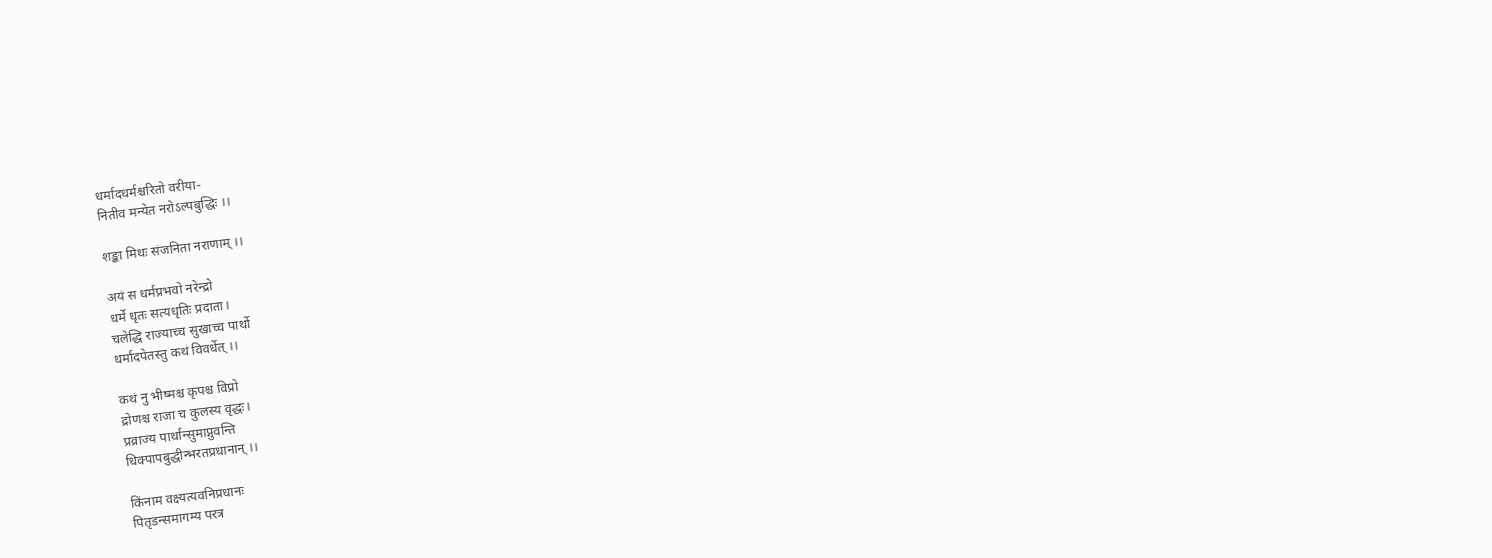धर्मादधर्मश्चरितो वरीया-
नितीव मन्येत नरोऽल्पबुद्धिः ।।

शङ्का मिथः संजनिता नराणाम् ।।

अयं स धर्मप्रभवो नरेन्द्रो
धर्मे धृतः सत्यधृतिः प्रदाता।
चलेद्धि राज्याच्च सुखाच्च पार्थो
धर्मादपेतस्तु कथं विवर्धेत् ।।

कथं नु भीष्मश्च कृपश्च विप्रो
द्रोणश्च राजा च कुलस्य वृद्धः।
प्रव्राज्य पार्थान्सुमाप्नुवन्ति
धिक्पापबुद्धीन्भरतप्रधानान् ।।

किंनाम वक्ष्यत्यवनिप्रधानः
पितृडन्समागम्य परत्र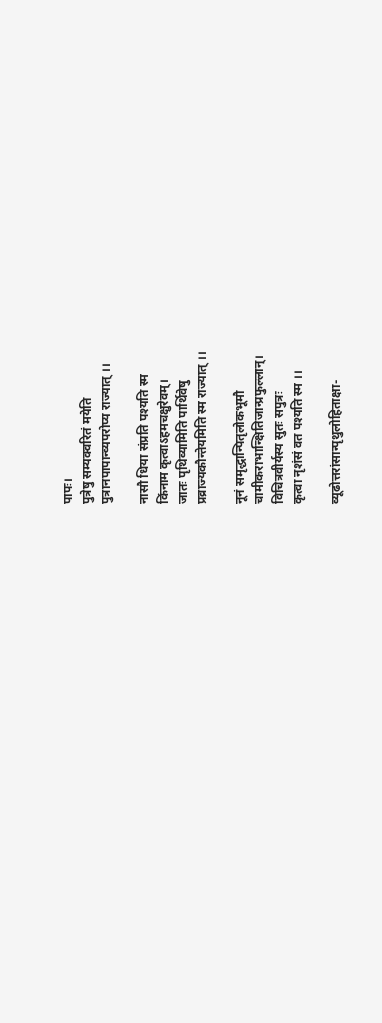पापः।
पुत्रेषु सम्यक्वरितं मयेति
पुत्रानपापान्व्यपरोप्य राज्यात् ।।

नासौ धिया संप्रति पश्यति स्म
किंनाम कृत्वाऽहमचक्षुरेवम्।
जातः पृथिव्यामिति पार्थिवेषु
प्रव्राज्यकौन्तेयमिति स्म राज्यात् ।।

नूनं समृद्धान्पितृलोकभूमौ
चामीकराभान्क्षितिजान्प्रफुल्लान्।
विचित्रवीर्यस्य सुतः सपुत्रः
कृत्वा नृशंसं वत पश्यति स्म ।।

व्यूढोत्तरांसान्पृथुलोहिताक्षा-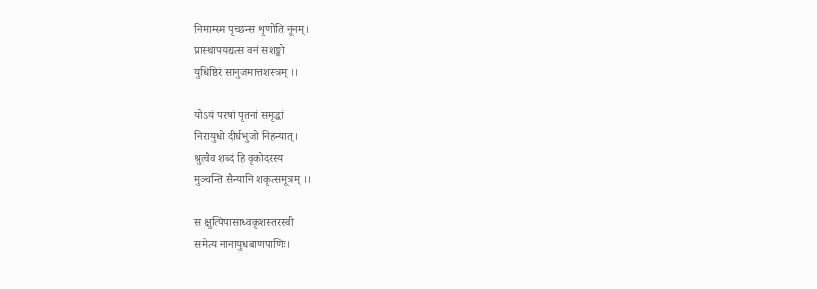निमाम्स्म पृच्छन्स शृणोति नूनम्।
प्रास्थापयद्यत्स वनं सशङ्को
युधिष्ठिरं सानुजमात्तशस्त्रम् ।।

योऽयं परषां पृतनां समृद्धां
निरायुधो दीर्घभुजो निहन्यात्।
श्रुत्वैव शब्दं हि वृकोदरस्य
मुञ्चन्ति सैन्यानि शकृत्समूत्रम् ।।

स क्षुत्पिपासाध्वकृशस्तरस्वी
समेत्य नानायुधबाणपाणिः।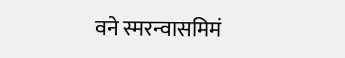वने स्मरन्वासमिमं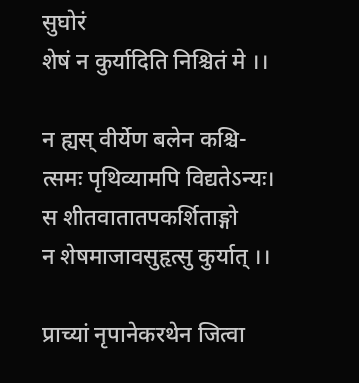सुघोरं
शेषं न कुर्यादिति निश्चितं मे ।।

न ह्यस् वीर्येण बलेन कश्चि-
त्समः पृथिव्यामपि विद्यतेऽन्यः।
स शीतवातातपकर्शिताङ्गो
न शेषमाजावसुहृत्सु कुर्यात् ।।

प्राच्यां नृपानेकरथेन जित्वा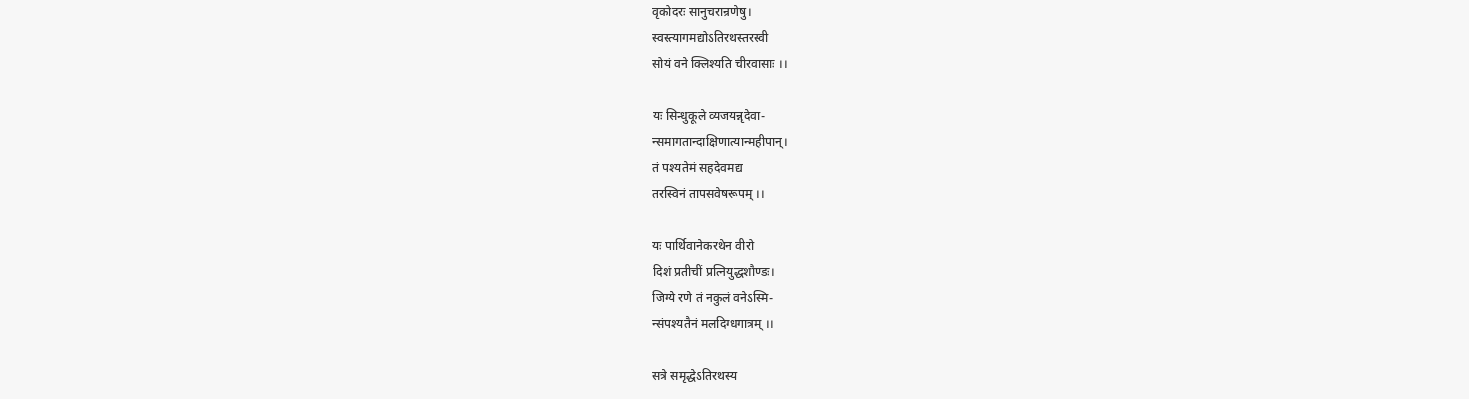वृकोदरः सानुचरान्रणेषु।
स्वस्त्यागमद्योऽतिरथस्तरस्वी
सोयं वने क्लिश्यति चीरवासाः ।।

यः सिन्धुकूले व्यजयन्नृदेवा-
न्समागतान्दाक्षिणात्यान्महीपान्।
तं पश्यतेमं सहदेवमद्य
तरस्विनं तापसवेषरूपम् ।।

यः पार्थिवानेकरथेन वीरो
दिशं प्रतीचीं प्रत्नियुद्धशौण्डः।
जिग्ये रणे तं नकुलं वनेऽस्मि-
न्संपश्यतैनं मलदिग्धगात्रम् ।।

सत्रे समृद्धेऽतिरथस्य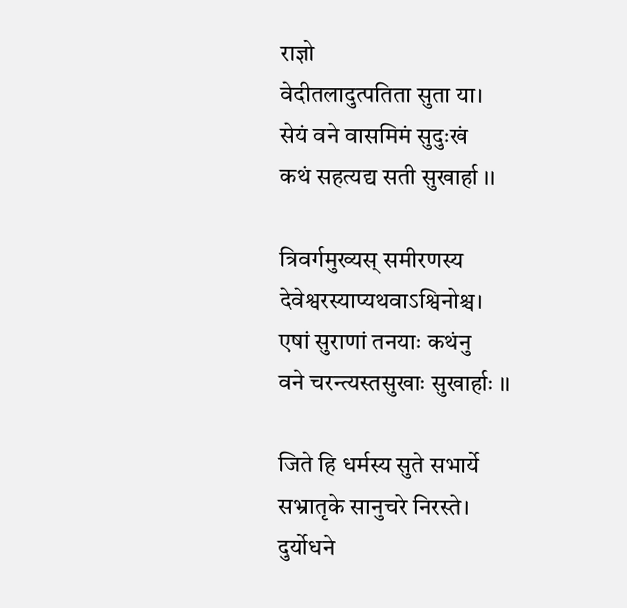राज्ञो
वेदीतलादुत्पतिता सुता या।
सेयं वने वासमिमं सुदुःखं
कथं सहत्यद्य सती सुखार्हा ।।

त्रिवर्गमुख्यस् समीरणस्य
देवेश्वरस्याप्यथवाऽश्विनोश्च।
एषां सुराणां तनयाः कथंनु
वने चरन्त्यस्तसुखाः सुखार्हाः ।।

जिते हि धर्मस्य सुते सभार्ये
सभ्रातृके सानुचरे निरस्ते।
दुर्योधने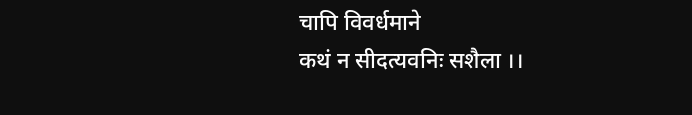चापि विवर्धमाने
कथं न सीदत्यवनिः सशैला ।।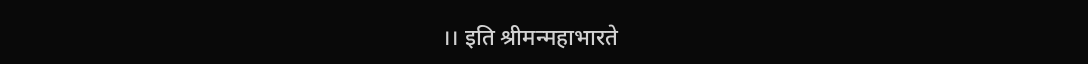।। इति श्रीमन्महाभारते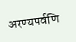अरण्यपर्वणि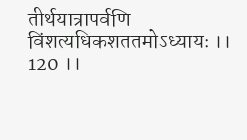तीर्थयात्रापर्वणि
विंशत्यधिकशततमोऽध्यायः ।। 120 ।।